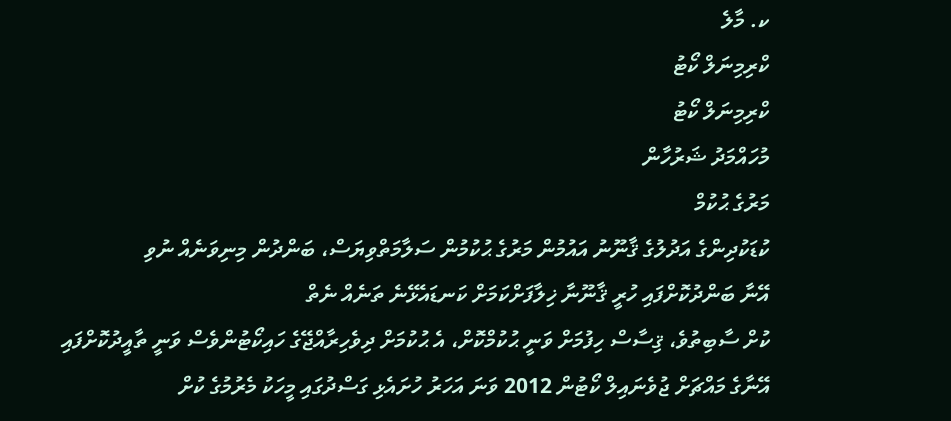ކ. މާލެ
ކްރިމިނަލް ކޯޓު
ކްރިމިނަލް ކޯޓު
މުހައްމަދު ޝަރުހާން
މަރުގެ ޙުކުމް
ކުޑަކުދިންގެ އަދުލުގެ ޤާނޫނު އައުމުން މަރުގެ ޙުކުމުން ސަލާމަތްވިޔަސް، ބަންދުން މިނިވަނެއް ނުވި
އޭނާ ބަންދުކޮށްފައި ހުރީ ޤާނޫނާ ޚިލާފަށްކަމަށް ކަނޑައެޅޭނެ ތަނެއް ނެތް
ކުށް ސާބިތުވެ، ޤިސާސް ހިފުމަށް ވަނީ ޙުކުމްކޮށް، އެ ޙުކުމަށް ދިވެހިރާއްޖޭގެ ހައިކޯޓުންވެސް ވަނީ ތާއީދުކޮށްފައި
އޭނާގެ މައްޗަށް ޖުވެނައިލް ކޯޓުން 2012 ވަނަ އަހަރު ހުށައެޅި ގަސްދުގައި މީހަކު މެރުމުގެ ކުށް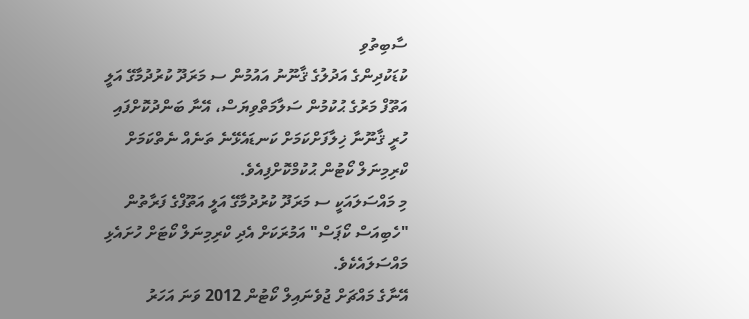ސާބިތުވި
ކުޑަކުދިންގެ އަދުލުގެ ޤާނޫނު އައުމުން ސ މަރަދޫ ކުރުދުމާގޭ އަލީ އަތޫފް މަރުގެ ޙުކުމުން ސަލާމަތްވިޔަސް، އޭނާ ބަންދުކޮށްފައި ހުރީ ޤާނޫނާ ޚިލާފަށްކަމަށް ކަނޑައެޅޭނެ ތަނެއް ނެތްކަމަށް ކްރިމިނަލް ކޯޓުން ޙުކުމްކޮށްފިއެވެ.
މި މައްސަލައަކީ ސ މަރަދޫ ކުރުދުމާގޭ އަލީ އަތޫފްގެ ފަރާތުން "ހެބިއަސް ކޯޕަސް" އަމުރަކަށް އެދި ކްރިމިނަލް ކޯޓަށް ހުށައެޅި މައްސަލައެކެވެ.
އޭނާގެ މައްޗަށް ޖުވެނައިލް ކޯޓުން 2012 ވަނަ އަހަރު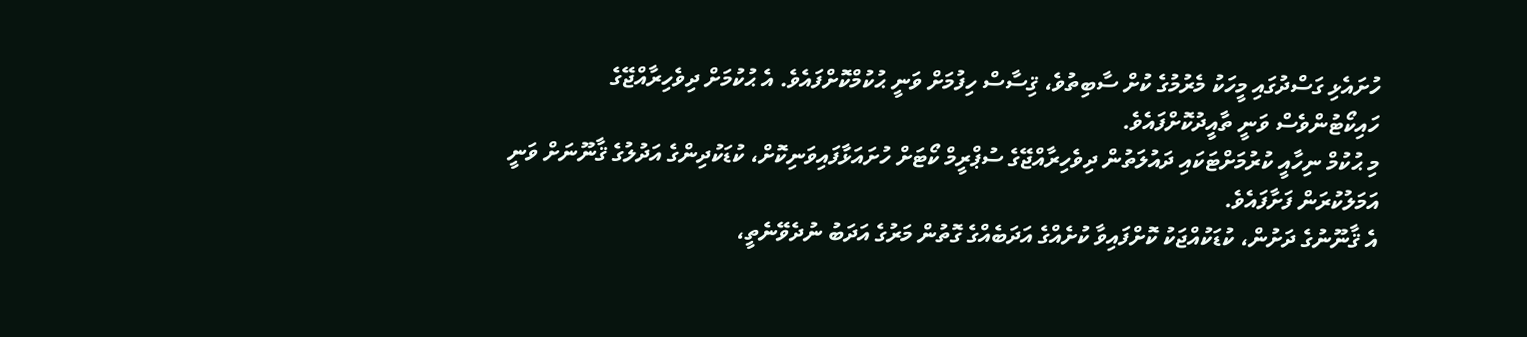ހުށައެޅި ގަސްދުގައި މީހަކު މެރުމުގެ ކުށް ސާބިތުވެ، ޤިސާސް ހިފުމަށް ވަނީ ޙުކުމްކޮށްފައެވެ. އެ ޙުކުމަށް ދިވެހިރާއްޖޭގެ ހައިކޯޓުންވެސް ވަނީ ތާއީދުކޮށްފައެވެ.
މި ޙުކުމް ނިހާއީ ކުރުމަށްޓަކައި ދައުލަތުން ދިވެހިރާއްޖޭގެ ސުޕްރީމް ކޯޓަށް ހުށައަޅާފައިވަނިކޮށް، ކުޑަކުދިންގެ އަދުލުގެ ޤާނޫނަށް ވަނީ އަމަލުކުރަން ފަށާފައެވެ.
އެ ޤާނޫނުގެ ދަށުން، ކުޑަކުއްޖަކު ކޮށްފައިވާ ކުށެއްގެ އަދަބެއްގެ ގޮތުން މަރުގެ އަދަބު ނުދެވޭނެތީ،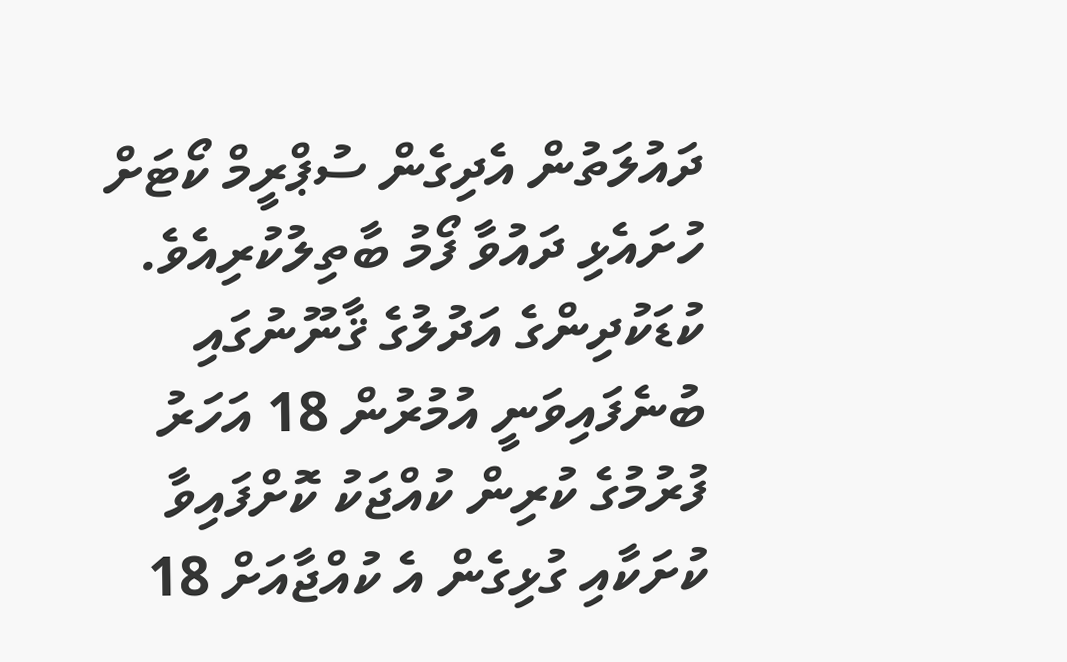ދައުލަތުން އެދިގެން ސުޕްރީމް ކޯޓަށް ހުށައެޅި ދައުވާ ފޯމު ބާތިލުކުރިއެވެ.
ކުޑަކުދިންގެ އަދުލުގެ ޤާނޫނުގައި ބުނެފައިވަނީ އުމުރުން 18 އަހަރު ފުރުމުގެ ކުރިން ކުއްޖަކު ކޮށްފައިވާ ކުށަކާއި ގުޅިގެން އެ ކުއްޖާއަށް 18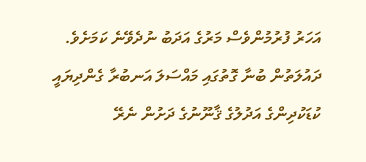އަހަރު ފުރުމުންވެސް މަރުގެ އަދަބު ނުދެވޭނެ ކަމަށެވެ.
ދައުލަތުން ބުނާ ގޮތުގައި މައްސަލަ އަނބުރާ ގެންދިޔައީ ކުޑަކުދިންގެ އަދުލުގެ ޤާނޫނުގެ ދަށުން ނެރޭ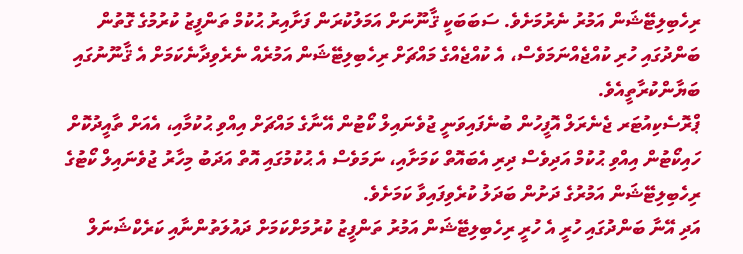ރިހެބިލިޓޭޝަން އަމުރު ނެރުމަށެވެ. ސަބަބަކީ ޤާނޫނަށް އަމަލުކުރަން ފަށާއިރު ޙުކުމް ތަންފީޒު ކުރުމުގެ ގޮތުން ބަންދުގައި ހުރި ކުއްޖެއްނަމަވެސް، އެ ކުއްޖެއްގެ މައްޗަށް ރިހެބިލިޓޭޝަން އަމުރެއް ނެރެވިދާނެކަމަށް އެ ޤާނޫނުގައި ބަޔާންކުރާތީއެވެ.
ޕްރޮސެކިއުޓަރ ޖެނެރަލް އޮފީހުން ބުނެފައިވަނީ ޖުވެނައިލް ކޯޓުން އޭނާގެ މައްޗަށް އިއްވި ޙުކުމާއި، އެއަށް ތާއީދުކޮށް ހައިކޯޓުން އިއްވި ޙުކުމް އަދިވެސް ދިރި އެބައޮތް ކަމަށާއި، ނަމަވެސް އެ ޙުކުމުގައި އޮތް އަދަބު މިހާރު ޖުވެނައިލް ކޯޓުގެ ރިހެބިލިޓޭޝަން އަމުރުގެ ދަށުން ބަދަލު ކުރެވިފައިވާ ކަމަށެވެ.
އަދި އޭނާ ބަންދުގައި ހުރީ އެ ހުރީ ރިހެބިލިޓޭޝަން އަމުރު ތަންފީޒު ކުރުމަށްކަމަށް ދައުލަތުންނާއި ކަރެކްޝަނަލް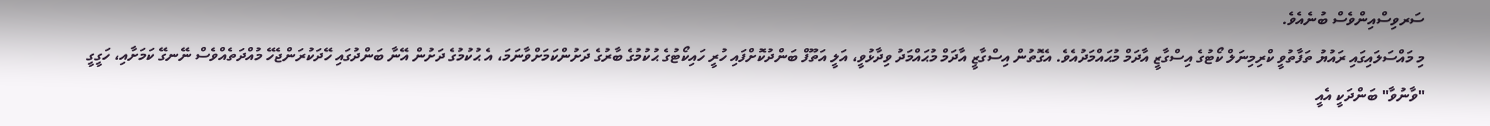ސަރވިސްއިންވެސް ބުނެއެވެ.
މި މައްސަލައިގައި ރައުޔު ތަފާތުވީ ކްރިމިނަލް ކޯޓުގެ އިސްގާޒީ އާދަމް މުޙައްމަދުއެވެ. އެގޮތުން އިސްގާޒީ އާދަމް މުޙައްމަދު ވިދާޅުވީ، އަލީ އަތޫފް ބަންދުކޮށްފައި ހުރީ ހައިކޯޓުގެ ޙުކުމުގެ ބާރުގެ ދަށުންކަމަށްވާނަމަ، އެ ޙުކުމުގެ ދަށުން އޭނާ ބަންދުގައި ހޭދަކުރަންޖެހޭ މުއްދަތެއްވެސް ނޭނގޭ ކަމަށާއި، ހަގީގީ "ވާނުވާ" ބަންދަކީ އެއީ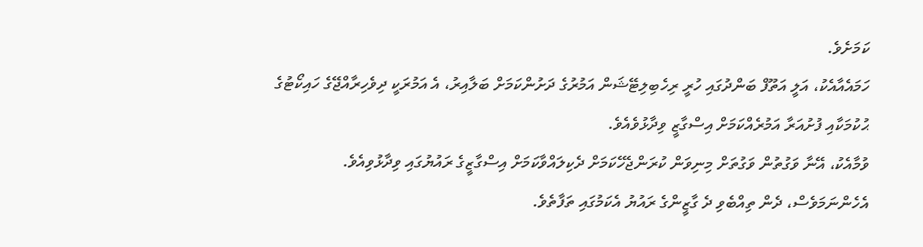ކަމަށެވެ.
ހަމައެއާއެކު، އަލީ އަތޫފް ބަންދުގައި ހުރީ ރިހެބިލިޓޭޝަން އަމުރުގެ ދަށުންކަމަށް ބަލާއިރު، އެ އަމުރަކީ ދިވެހިރާއްޖޭގެ ހައިކޯޓުގެ ޙުކުމަކާއި ފުށުއަރާ އަމުރެއްކަމަށް އިސްގާޒީ ވިދާޅުވެއެވެ.
ވުމާއެކު، އޭނާ ވަގުތުން ވަގުތަށް މިނިވަން ކުރަންޖެހޭކަމަށް ދެކިލައްވާކަމަށް އިސްގާޒީގެ ރައުޔުގައި ވިދާޅުވިއެވެ.
އެހެންނަމަވެސް، ދެން ތިއްބެވި ދެ ގާޒީންގެ ރައުޔު އެކަމުގައި ތަފާތެވެ.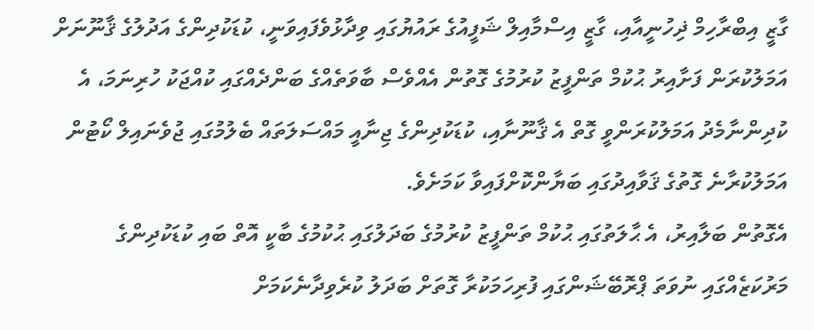ގާޒީ އިބްރާހިމް ޛިހުނީއާއި، ގާޒީ އިސްމާއިލް ޝަފީއުގެ ރައުޔުގައި ވިދާޅުވެފައިވަނީ، ކުޑަކުދިންގެ އަދުލުގެ ޤާނޫނަށް އަމަލުކުރަން ފަށާއިރު ޙުކުމް ތަންފީޒު ކުރުމުގެ ގޮތުން އެއްވެސް ބާވަތެއްގެ ބަންދެއްގައި ކުއްޖަކު ހުރިނަމަ، އެ ކުދިންނާމެދު އަމަލުކުރަންވީ ގޮތް އެ ޤާނޫނާއި، ކުޑަކުދިންގެ ޖިނާއީ މައްސަލަތައް ބެލުމުގައި ޖުވެނައިލް ކޯޓުން އަމަލުކުރާނެ ގޮތުގެ ޤަވާއިދުގައި ބަޔާންކޮށްފައިވާ ކަމަށެވެ.
އެގޮތުން ބަލާއިރު، އެ ޙާލަތުގައި ޙުކުމް ތަންފީޒު ކުރުމުގެ ބަދަލުގައި ޙުކުމުގެ ބާކީ އޮތް ބައި ކުޑަކުދިންގެ މަރުކަޒެއްގައި ނުވަތަ ޕްރޮބޭޝަންގައި ފުރިހަމަކުރާ ގޮތަށް ބަދަލު ކުރެވިދާނެކަމަށް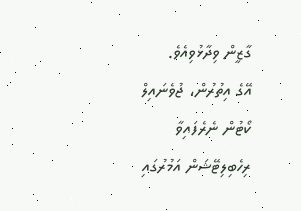ގާޒީން ވިދާޅުވިއެވެ.
އޭގެ އިތުރުން، ޖުވެނައިލް ކޯޓުން ނެރެފައިވާ ރިހެބިލިޓޭޝަން އަމުރުގައި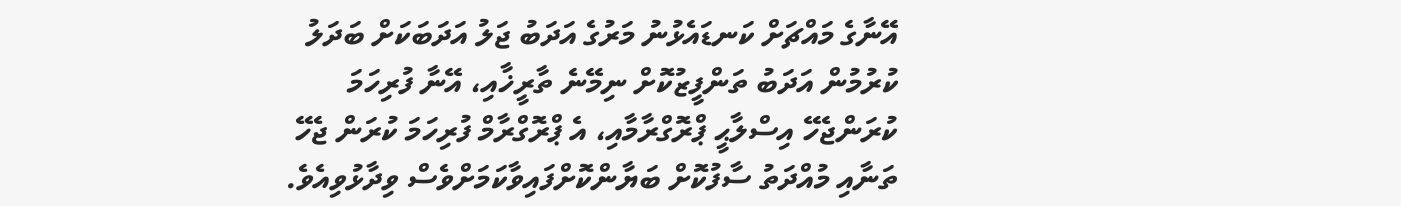އޭނާގެ މައްޗަށް ކަނޑައެޅުނު މަރުގެ އަދަބު ޖަލު އަދަބަކަށް ބަދަލު ކުރުމުން އަދަބު ތަންފީޒުކޮށް ނިމޭނެ ތާރީޚާއި، އޭނާ ފުރިހަމަ ކުރަންޖެހޭ އިސްލާޙީ ޕްރޮގްރާމާއި، އެ ޕްރޮގްރާމް ފުރިހަމަ ކުރަން ޖެހޭ ތަނާއި މުއްދަތު ސާފުކޮށް ބަޔާންކޮށްފައިވާކަމަށްވެސް ވިދާޅުވިއެވެ.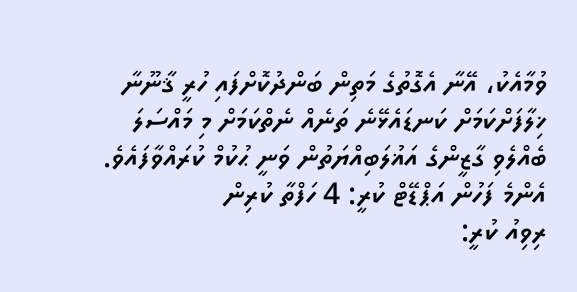ވުމާއެކު، އޭނާ އެގޮތުގެ މަތިން ބަންދުކޮށްފައި ހުރީ ޤާނޫނާ ޚިލާފަށްކަމަށް ކަނޑައެޅޭނެ ތަނެއް ނެތްކަމަށް މި މައްސަލަ ބެއްލެވި ގާޒީންގެ އަޣުލަބިއްޔަތުން ވަނީ ޙުކުމް ކުރައްވާފައެވެ.
އެންމެ ފަހުން އަޕްޑޭޓް ކުރީ: 4 ހަފްތާ ކުރިން
ރިވިއު ކުރީ: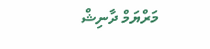މަރްޔަމް ދާނިޝް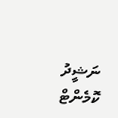ނަޝީދު
ކޮމެންޓް